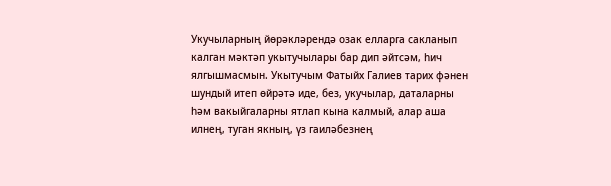Укучыларның йөрәкләрендә озак елларга сакланып калган мәктәп укытучылары бар дип әйтсәм, һич ялгышмасмын. Укытучым Фатыйх Галиев тарих фәнен шундый итеп өйрәтә иде, без, укучылар, даталарны һәм вакыйгаларны ятлап кына калмый, алар аша илнең, туган якның, үз гаиләбезнең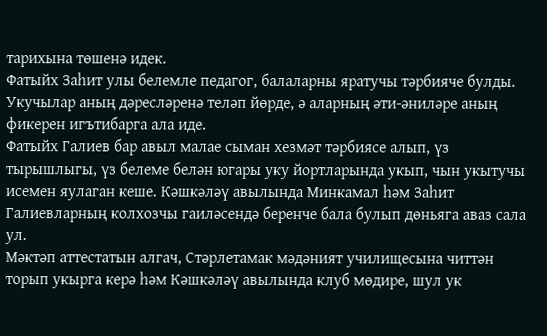тарихына төшенә идек.
Фатыйх Заһит улы белемле педагог, балаларны яратучы тәрбияче булды. Укучылар аның дәресләренә теләп йөрде, ә аларның әти-әниләре аның фикерен игътибарга ала иде.
Фатыйх Галиев бар авыл малае сыман хезмәт тәрбиясе алып, үз тырышлыгы, үз белеме белән югары уку йортларында укып, чын укытучы исемен яулаган кеше. Кәшкәләү авылында Минкамал һәм Заһит Галиевларның колхозчы гаиләсендә беренче бала булып дөньяга аваз сала ул.
Мәктәп аттестатын алгач, Стәрлетамак мәдәният училищесына читтән торып укырга керә һәм Кәшкәләү авылында клуб мөдире, шул ук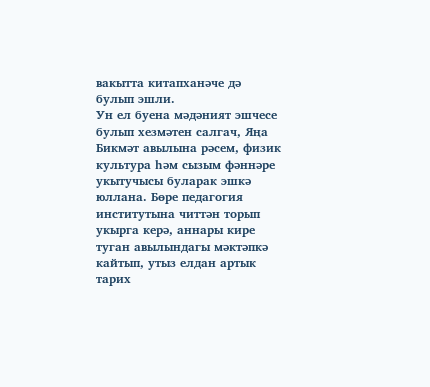вакытта китапханәче дә булып эшли.
Ун ел буена мәдәният эшчесе булып хезмәтен салгач, Яңа Бикмәт авылына рәсем, физик культура һәм сызым фәннәре укытучысы буларак эшкә юллана. Бөре педагогия институтына читтән торып укырга керә, аннары кире туган авылындагы мәктәпкә кайтып, утыз елдан артык тарих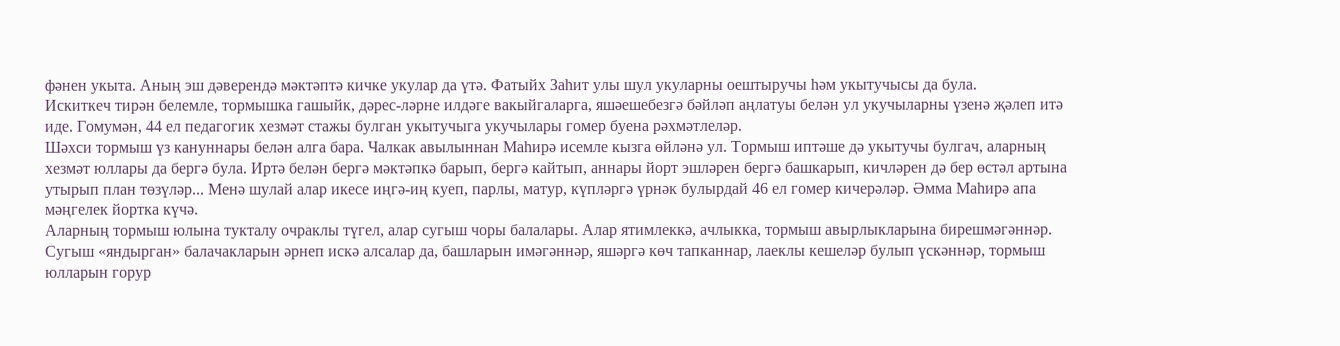фәнен укыта. Аның эш дәверендә мәктәптә кичке укулар да үтә. Фатыйх Заһит улы шул укуларны оештыручы һәм укытучысы да була.
Искиткеч тирән белемле, тормышка гашыйк, дәрес-ләрне илдәге вакыйгаларга, яшәешебезгә бәйләп аңлатуы белән ул укучыларны үзенә җәлеп итә иде. Гомумән, 44 ел педагогик хезмәт стажы булган укытучыга укучылары гомер буена рәхмәтлеләр.
Шәхси тормыш үз кануннары белән алга бара. Чалкак авылыннан Маһирә исемле кызга өйләнә ул. Тормыш иптәше дә укытучы булгач, аларның хезмәт юллары да бергә була. Иртә белән бергә мәктәпкә барып, бергә кайтып, аннары йорт эшләрен бергә башкарып, кичләрен дә бер өстәл артына утырып план төзүләр... Менә шулай алар икесе иңгә-иң куеп, парлы, матур, күпләргә үрнәк булырдай 46 ел гомер кичерәләр. Әмма Маһирә апа мәңгелек йортка күчә.
Аларның тормыш юлына тукталу очраклы түгел, алар сугыш чоры балалары. Алар ятимлеккә, ачлыкка, тормыш авырлыкларына бирешмәгәннәр. Сугыш «яндырган» балачакларын әрнеп искә алсалар да, башларын имәгәннәр, яшәргә көч тапканнар, лаеклы кешеләр булып үскәннәр, тормыш юлларын горур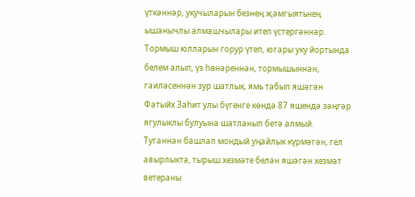үткәннәр, укучыларын безнең җәмгыятьнең ышанычлы алмашчылары итеп үстергәннәр. Тормыш юлларын горур үтеп, югары уку йортында белем алып, үз һөнәреннән, тормышыннан, гаиләсеннән зур шатлык, ямь табып яшәгән Фатыйх Заһит улы бүгенге көндә 87 яшендә зәңгәр ягулыклы булуына шатланып бетә алмый. Туганнан башлап мондый уңайлык күрмәгән, гел авырлыкта, тырыш хезмәте белән яшәгән хезмәт ветераны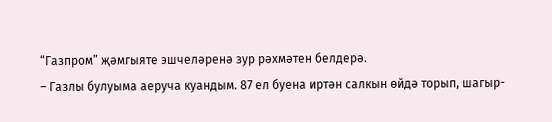“Газпром” җәмгыяте эшчеләренә зур рәхмәтен белдерә.
– Газлы булуыма аеруча куандым. 87 ел буена иртән салкын өйдә торып, шагыр-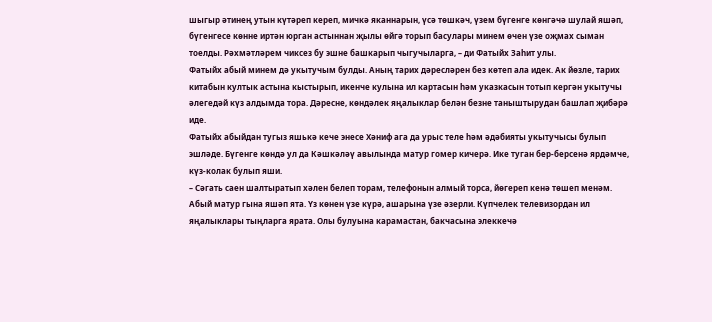шыгыр әтинең утын күтәреп кереп, мичкә яканнарын, үсә төшкәч, үзем бүгенге көнгәчә шулай яшәп, бүгенгесе көнне иртән юрган астыннан җылы өйгә торып басулары минем өчен үзе оҗмах сыман тоелды. Рәхмәтләрем чиксез бу эшне башкарып чыгучыларга, – ди Фатыйх Заһит улы.
Фатыйх абый минем дә укытучым булды. Аның тарих дәресләрен без көтеп ала идек. Ак йөзле, тарих китабын култык астына кыстырып, икенче кулына ил картасын һәм указкасын тотып кергән укытучы әлегедәй күз алдымда тора. Дәресне, көндәлек яңалыклар белән безне таныштырудан башлап җибәрә иде.
Фатыйх абыйдан тугыз яшькә кече энесе Хәниф ага да урыс теле һәм әдәбияты укытучысы булып эшләде. Бүгенге көндә ул да Кәшкәләү авылында матур гомер кичерә. Ике туган бер-берсенә ярдәмче, күз-колак булып яши.
– Сәгать саен шалтыратып хәлен белеп торам, телефонын алмый торса, йөгереп кенә төшеп менәм. Абый матур гына яшәп ята. Үз көнен үзе күрә, ашарына үзе әзерли. Күпчелек телевизордан ил яңалыклары тыңларга ярата. Олы булуына карамастан, бакчасына элеккечә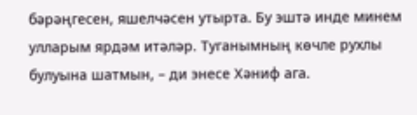бәрәңгесен, яшелчәсен утырта. Бу эштә инде минем улларым ярдәм итәләр. Туганымның көчле рухлы булуына шатмын, – ди энесе Хәниф ага.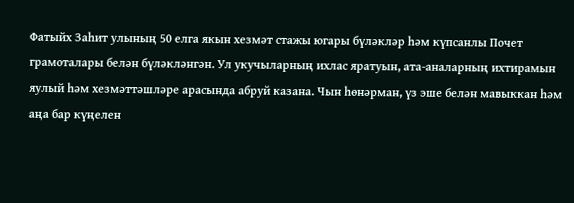Фатыйх Заһит улының 50 елга якын хезмәт стажы югары бүләкләр һәм күпсанлы Почет грамоталары белән бүләкләнгән. Ул укучыларның ихлас яратуын, ата-аналарның ихтирамын яулый һәм хезмәттәшләре арасында абруй казана. Чын һөнәрман, үз эше белән мавыккан һәм аңа бар күңелен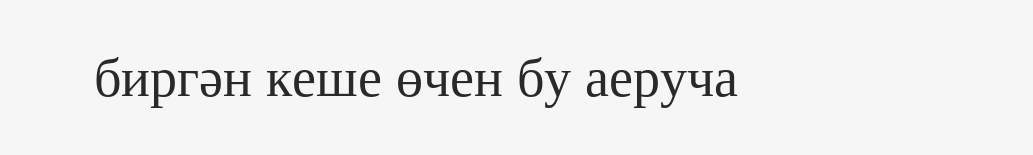биргән кеше өчен бу аеруча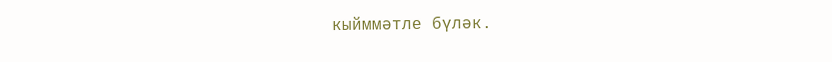кыйммәтле бүләк.